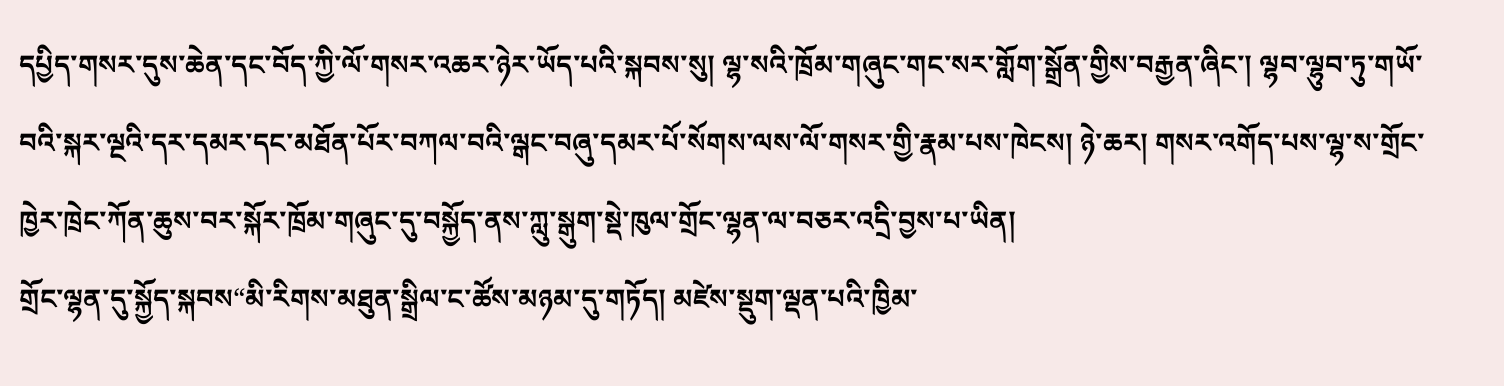དཔྱིད་གསར་དུས་ཆེན་དང་བོད་ཀྱི་ལོ་གསར་འཆར་ཉེར་ཡོད་པའི་སྐབས་སུ། ལྷ་སའི་ཁྲོམ་གཞུང་གང་སར་གློག་སྒྲོན་གྱིས་བརྒྱན་ཞིང་། ལྷབ་ལྷུབ་ཏུ་གཡོ་བའི་སྐར་ལྔའི་དར་དམར་དང་མཐོན་པོར་བཀལ་བའི་ལྒང་བཞུ་དམར་པོ་སོགས་ལས་ལོ་གསར་གྱི་རྣམ་པས་ཁེངས། ཉེ་ཆར། གསར་འགོད་པས་ལྷ་ས་གྲོང་ཁྱེར་ཁྲེང་ཀོན་ཆུས་བར་སྐོར་ཁྲོམ་གཞུང་དུ་བསྐྱོད་ནས་ཀླུ་སྒུག་སྡེ་ཁུལ་གྲོང་ལྷན་ལ་བཅར་འདྲི་བྱས་པ་ཡིན།
གྲོང་ལྷན་དུ་སྐྱོད་སྐབས“མི་རིགས་མཐུན་སྒྲིལ་ང་ཚོས་མཉམ་དུ་གཏོད། མཛེས་སྡུག་ལྡན་པའི་ཁྱིམ་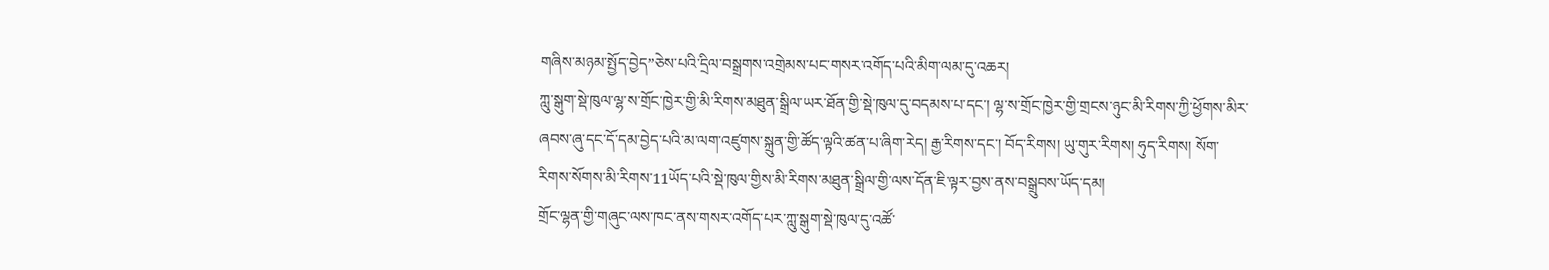གཞིས་མཉམ་སྤྱོད་བྱེད”ཅེས་པའི་དྲིལ་བསྒྲགས་འགྲེམས་པང་གསར་འགོད་པའི་མིག་ལམ་དུ་འཆར།
ཀླུ་སྒུག་སྡེ་ཁུལ་ལྷ་ས་གྲོང་ཁྱེར་གྱི་མི་རིགས་མཐུན་སྒྲིལ་ཡར་ཐོན་གྱི་སྡེ་ཁུལ་དུ་བདམས་པ་དང་། ལྷ་ས་གྲོང་ཁྱེར་གྱི་གྲངས་ཉུང་མི་རིགས་ཀྱི་ཕྱོགས་མིར་ཞབས་ཞུ་དང་དོ་དམ་བྱེད་པའི་མ་ལག་འཛུགས་སྐྲུན་གྱི་ཚོད་ལྟའི་ཚན་པ་ཞིག་རེད། རྒྱ་རིགས་དང་། བོད་རིགས། ཡུ་གུར་རིགས། ཧུད་རིགས། སོག་རིགས་སོགས་མི་རིགས་11ཡོད་པའི་སྡེ་ཁུལ་གྱིས་མི་རིགས་མཐུན་སྒྲིལ་གྱི་ལས་དོན་ཇི་ལྟར་བྱས་ནས་བསྒྲུབས་ཡོད་དམ།
གྲོང་ལྷན་གྱི་གཞུང་ལས་ཁང་ནས་གསར་འགོད་པར་ཀླུ་སྒུག་སྡེ་ཁུལ་དུ་འཚོ་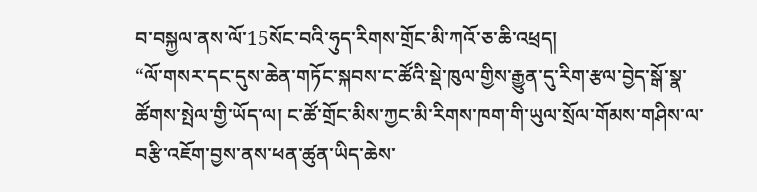བ་བསྐྱལ་ནས་ལོ་15སོང་བའི་ཧུད་རིགས་གྲོང་མི་ཀའོ་ཅ་ཆི་འཕྲད།
“ལོ་གསར་དང་དུས་ཆེན་གཏོང་སྐབས་ང་ཚོའི་སྡེ་ཁུལ་གྱིས་རྒྱུན་དུ་རིག་རྩལ་བྱེད་སྒོ་སྣ་ཚོགས་སྤེལ་གྱི་ཡོད་ལ། ང་ཚོ་གྲོང་མིས་ཀྱང་མི་རིགས་ཁག་གི་ཡུལ་སྲོལ་གོམས་གཤིས་ལ་བརྩི་འཇོག་བྱས་ནས་ཕན་ཚུན་ཡིད་ཆེས་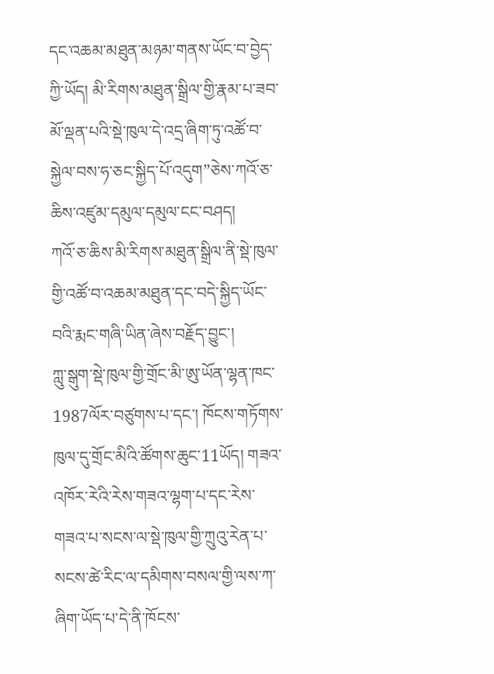དང་འཆམ་མཐུན་མཉམ་གནས་ཡོང་བ་བྱེད་ཀྱི་ཡོད། མི་རིགས་མཐུན་སྒྲིལ་གྱི་རྣམ་པ་ཟབ་མོ་ལྡན་པའི་སྡེ་ཁུལ་དེ་འདྲ་ཞིག་ཏུ་འཚོ་བ་སྐྱེལ་བས་ཧ་ཅང་སྐྱིད་པོ་འདུག”ཅེས་ཀའོ་ཅ་ཆིས་འཛུམ་དམུལ་དམུལ་ངང་བཤད།
ཀའོ་ཅ་ཆིས་མི་རིགས་མཐུན་སྒྲིལ་ནི་སྡེ་ཁུལ་གྱི་འཚོ་བ་འཆམ་མཐུན་དང་བདེ་སྐྱིད་ཡོང་བའི་རྨང་གཞི་ཡིན་ཞེས་བརྗོད་བྱུང་།
ཀླུ་སྒུག་སྡེ་ཁུལ་གྱི་གྲོང་མི་ཨུ་ཡོན་ལྷན་ཁང་1987ལོར་བཙུགས་པ་དང་། ཁོངས་གཏོགས་ཁུལ་དུ་གྲོང་མིའི་ཚོགས་ཆུང་11ཡོད། གཟའ་འཁོར་རེའི་རེས་གཟའ་ལྷག་པ་དང་རེས་གཟའ་པ་སངས་ལ་སྡེ་ཁུལ་གྱི་ཀྲུའུ་རེན་པ་སངས་ཚེ་རིང་ལ་དམིགས་བསལ་གྱི་ལས་ཀ་ཞིག་ཡོད་པ་དེ་ནི་ཁོངས་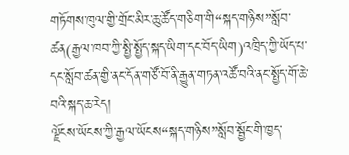གཏོགས་ཁུལ་གྱི་གྲོང་མིར་ཆུ་ཚོད་གཅིག་གི“སྐད་གཉིས”སློབ་ཚན(རྒྱལ་ཁབ་ཀྱི་སྤྱི་སྤྱོད་སྐད་ཡིག་དང་བོད་ཡིག)འཁྲིད་ཀྱི་ཡོད་པ་དང་སློབ་ཚན་གྱི་ནང་དོན་གཙོ་བོ་ནི་རྒྱུན་གཏན་འཚོ་བའི་ནང་སྤྱོད་གོ་ཆེ་བའི་སྐད་ཆ་རེད།
ལྗོངས་ཡོངས་ཀྱི་རྒྱལ་ཡོངས“སྐད་གཉིས”སློབ་སྦྱོང་གི་ཁྱད་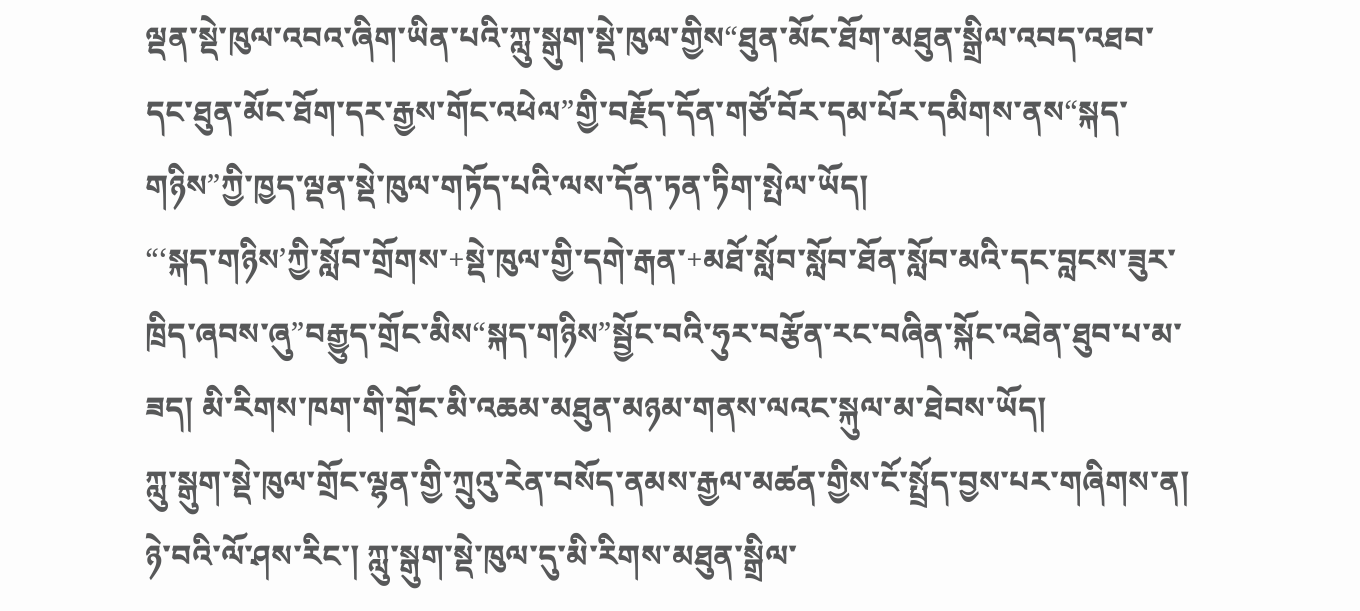ལྡན་སྡེ་ཁུལ་འབའ་ཞིག་ཡིན་པའི་ཀླུ་སྒུག་སྡེ་ཁུལ་གྱིས“ཐུན་མོང་ཐོག་མཐུན་སྒྲིལ་འབད་འཐབ་དང་ཐུན་མོང་ཐོག་དར་རྒྱས་གོང་འཕེལ”གྱི་བརྗོད་དོན་གཙོ་བོར་དམ་པོར་དམིགས་ནས“སྐད་གཉིས”ཀྱི་ཁྱད་ལྡན་སྡེ་ཁུལ་གཏོད་པའི་ལས་དོན་ཏན་ཏིག་སྤེལ་ཡོད།
“‘སྐད་གཉིས’ཀྱི་སློབ་གྲོགས་+སྡེ་ཁུལ་གྱི་དགེ་རྒན་+མཐོ་སློབ་སློབ་ཐོན་སློབ་མའི་དང་བླངས་ཟུར་ཁྲིད་ཞབས་ཞུ”བརྒྱུད་གྲོང་མིས“སྐད་གཉིས”སྦྱོང་བའི་ཧུར་བརྩོན་རང་བཞིན་སྐོང་འཐེན་ཐུབ་པ་མ་ཟད། མི་རིགས་ཁག་གི་གྲོང་མི་འཆམ་མཐུན་མཉམ་གནས་ལའང་སྐུལ་མ་ཐེབས་ཡོད།
ཀླུ་སྒུག་སྡེ་ཁུལ་གྲོང་ལྷན་གྱི་ཀྲུའུ་རེན་བསོད་ནམས་རྒྱལ་མཚན་གྱིས་ངོ་སྤྲོད་བྱས་པར་གཞིགས་ན། ཉེ་བའི་ལོ་ཤས་རིང་། ཀླུ་སྒུག་སྡེ་ཁུལ་དུ་མི་རིགས་མཐུན་སྒྲིལ་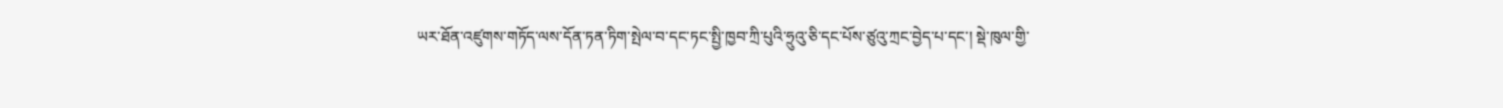ཡར་ཐོན་འཛུགས་གཏོད་ལས་དོན་ཏན་ཏིག་སྤེལ་བ་དང་ཏང་སྤྱི་ཁྱབ་ཀྲི་པུའི་ཧྲུའུ་ཅི་དང་པོས་ཙུའུ་ཀྲང་བྱེད་པ་དང་། སྡེ་ཁུལ་གྱི་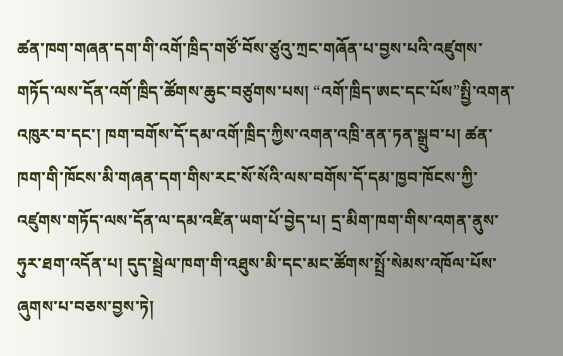ཚན་ཁག་གཞན་དག་གི་འགོ་ཁྲིད་གཙོ་བོས་ཙུའུ་ཀྲང་གཞོན་པ་བྱས་པའི་འཛུགས་གཏོད་ལས་དོན་འགོ་ཁྲིད་ཚོགས་ཆུང་བཙུགས་པས། “འགོ་ཁྲིད་ཨང་དང་པོས”སྤྱི་འགན་འཁུར་བ་དང་། ཁག་བགོས་དོ་དམ་འགོ་ཁྲིད་ཀྱིས་འགན་འཁྲི་ནན་ཏན་སྒྲུབ་པ། ཚན་ཁག་གི་ཁོངས་མི་གཞན་དག་གིས་རང་སོ་སོའི་ལས་བགོས་དོ་དམ་ཁྱབ་ཁོངས་ཀྱི་འཛུགས་གཏོད་ལས་དོན་ལ་དམ་འཛིན་ཡག་པོ་བྱེད་པ། དྲ་མིག་ཁག་གིས་འགན་ནུས་ཧུར་ཐག་འདོན་པ། དུད་སྦྲེལ་ཁག་གི་འཐུས་མི་དང་མང་ཚོགས་སྤྲོ་སེམས་འཁོལ་པོས་ཞུགས་པ་བཅས་བྱས་ཏེ།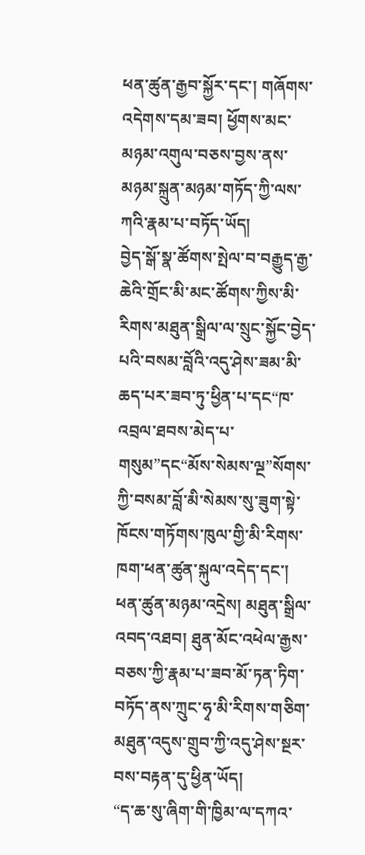ཕན་ཚུན་རྒྱབ་སྐྱོར་དང་། གཞོགས་འདེགས་དམ་ཟབ། ཕྱོགས་མང་མཉམ་འགུལ་བཅས་བྱས་ནས་མཉམ་སྐྲུན་མཉམ་གཏོད་ཀྱི་ལས་ཀའི་རྣམ་པ་བཏོད་ཡོད།
བྱེད་སྒོ་སྣ་ཚོགས་སྤེལ་བ་བརྒྱུད་རྒྱ་ཆེའི་གྲོང་མི་མང་ཚོགས་ཀྱིས་མི་རིགས་མཐུན་སྒྲིལ་ལ་སྲུང་སྐྱོང་བྱེད་པའི་བསམ་བློའི་འདུ་ཤེས་ཟམ་མི་ཆད་པར་ཟབ་ཏུ་ཕྱིན་པ་དང“ཁ་འབྲལ་ཐབས་མེད་པ་གསུམ”དང“མོས་སེམས་ལྔ”སོགས་ཀྱི་བསམ་བློ་མི་སེམས་སུ་ཟུག་སྟེ་ཁོངས་གཏོགས་ཁུལ་གྱི་མི་རིགས་ཁག་ཕན་ཚུན་སྐུལ་འདེད་དང་། ཕན་ཚུན་མཉམ་འདྲེས། མཐུན་སྒྲིལ་འབད་འཐབ། ཐུན་མོང་འཕེལ་རྒྱས་བཅས་ཀྱི་རྣམ་པ་ཟབ་མོ་ཏན་ཏིག་བཏོད་ནས་ཀྲུང་ཧྭ་མི་རིགས་གཅིག་མཐུན་འདུས་གྲུབ་ཀྱི་འདུ་ཤེས་སྔར་བས་བརྟན་དུ་ཕྱིན་ཡོད།
“ད་ཆ་སུ་ཞིག་གི་ཁྱིམ་ལ་དཀའ་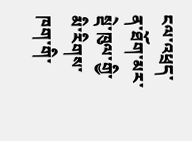ངལ་འཕྲད་ན་ཐོག་མར་སྡེ་ཁུལ་གྱི་མི་རིགས་ཁག་གི་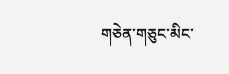གཅེན་གཅུང་མིང་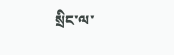སྲིང་ལ་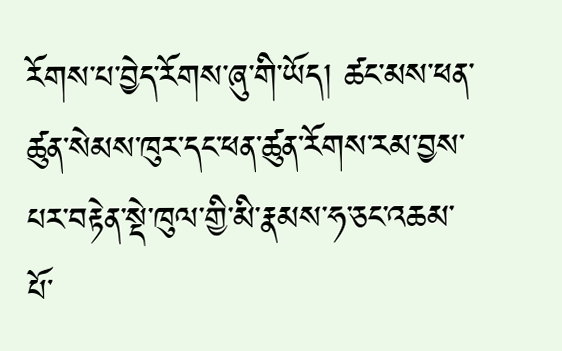རོགས་པ་བྱེད་རོགས་ཞུ་གི་ཡོད། ཚང་མས་ཕན་ཚུན་སེམས་ཁུར་དང་ཕན་ཚུན་རོགས་རམ་བྱས་པར་བརྟེན་སྡེ་ཁུལ་གྱི་མི་རྣམས་ཧ་ཅང་འཆམ་པོ་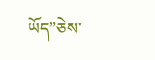ཡོད”ཅེས་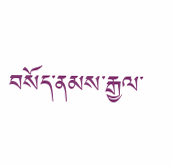བསོད་ནམས་རྒྱལ་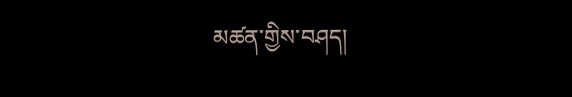མཚན་གྱིས་བཤད།